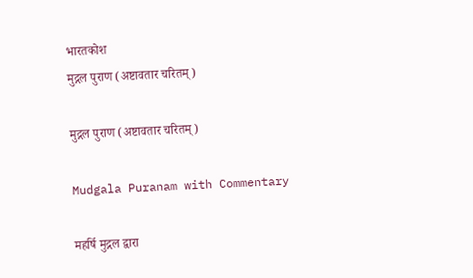भारतकोश
मुद्गल पुराण (अष्टावतार चरितम्)

मुद्गल पुराण (अष्टावतार चरितम्)

Mudgala Puranam with Commentary

महर्षि मुद्गल द्वारा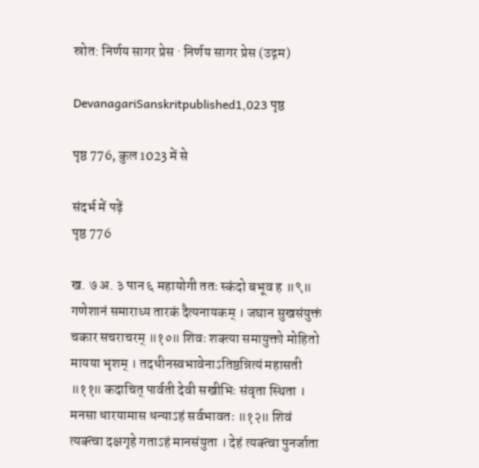स्रोत: निर्णय सागर प्रेस · निर्णय सागर प्रेस (उद्गम)

DevanagariSanskritpublished1,023 पृष्ठ

पृष्ठ 776, कुल 1023 में से

संदर्भ में पढ़ें
पृष्ठ 776

ख. ७ अ. ३ पान ६ महायोगी ततः स्कंदो बभूव ह ॥९॥ गणेशानं समाराध्य तारकं दैत्यनायकम् । जघान सुखसंयुक्तं चकार सचराचरम् ॥१०॥ शिवः शक्त्या समायुक्तो मोहितो मायया भृशम् । तदधीनस्वभावेनाऽतिष्ठन्नित्यं महासती ॥११॥ कदाचित् पार्वती देवी सखीभिः संवृता स्थिता । मनसा धारयामास धन्याऽहं सर्वभावतः ॥१२॥ शिवं त्यक्त्वा दक्षगृहे गताऽहं मानसंयुता । देहं त्यक्त्वा पुनर्जाता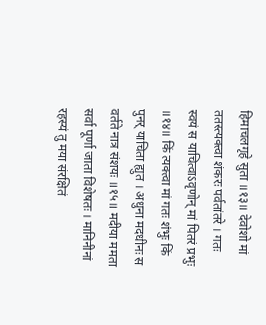हिमाचलगृहे सुता ॥१३॥ देवोशो मां ततस्त्यक्त्वा शंकरः पर्वतांतरे । गतः स्वयं स याचित्वाऽवृणोन् मां पितरं प्रभुः ॥१४॥ किं त्यक्त्वा मां गतः शंभुः किं पुनर् याचिता ह्युत । अधुना मदधीनः स वर्तते नात्र संशयः ॥१५॥ मदीया ममता सर्वा पूर्णा जाता विशेषतः । मानिनीनां रहस्यं तु मया संरक्षितं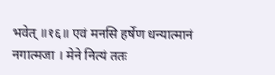भवेत् ॥१६॥ एवं मनसि हर्षेण धन्यात्मानं नगात्मजा । मेने नित्यं ततः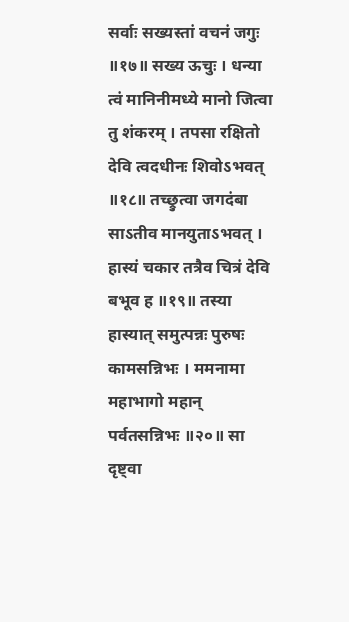सर्वाः सख्यस्तां वचनं जगुः ॥१७॥ सख्य ऊचुः । धन्या त्वं मानिनीमध्ये मानो जित्वा तु शंकरम् । तपसा रक्षितो देवि त्वदधीनः शिवोऽभवत् ॥१८॥ तच्छ्रुत्वा जगदंबा साऽतीव मानयुताऽभवत् । हास्यं चकार तत्रैव चित्रं देवि बभूव ह ॥१९॥ तस्या हास्यात् समुत्पन्नः पुरुषः कामसन्निभः । ममनामा महाभागो महान् पर्वतसन्निभः ॥२०॥ सा दृष्ट्वा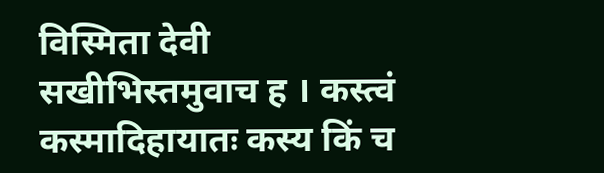विस्मिता देवी सखीभिस्तमुवाच ह । कस्त्वं कस्मादिहायातः कस्य किं च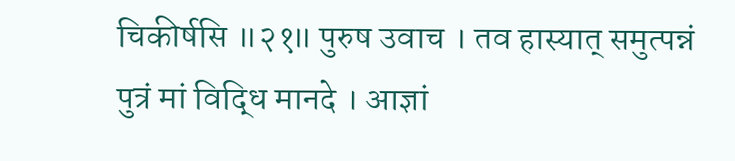चिकीर्षसि ॥२१॥ पुरुष उवाच । तव हास्यात् समुत्पन्नं पुत्रं मां विद्धि मानदे । आज्ञां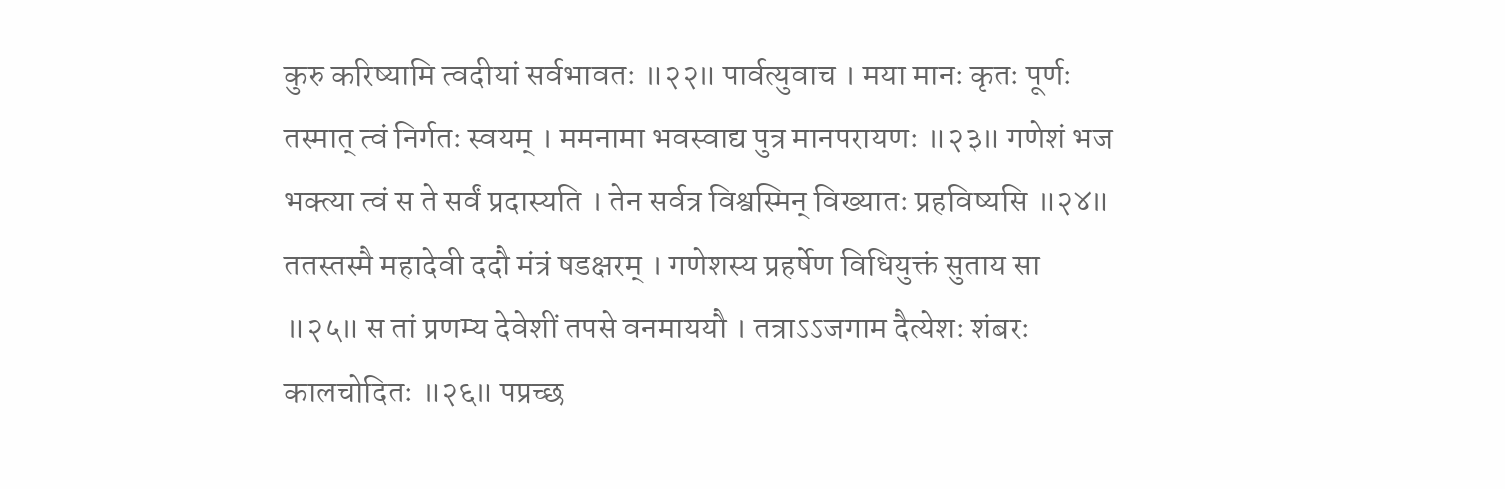कुरु करिष्यामि त्वदीयां सर्वभावतः ॥२२॥ पार्वत्युवाच । मया मानः कृतः पूर्णः तस्मात् त्वं निर्गतः स्वयम् । ममनामा भवस्वाद्य पुत्र मानपरायणः ॥२३॥ गणेशं भज भक्त्या त्वं स ते सर्वं प्रदास्यति । तेन सर्वत्र विश्वस्मिन् विख्यातः प्रहविष्यसि ॥२४॥ ततस्तस्मै महादेवी ददौ मंत्रं षडक्षरम् । गणेशस्य प्रहर्षेण विधियुक्तं सुताय सा ॥२५॥ स तां प्रणम्य देवेशीं तपसे वनमाययौ । तत्राऽऽजगाम दैत्येशः शंबरः कालचोदितः ॥२६॥ पप्रच्छ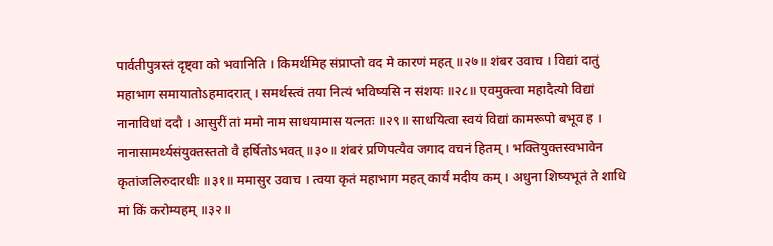पार्वतीपुत्रस्तं दृष्ट्वा को भवानिति । किमर्थमिह संप्राप्तो वद मे कारणं महत् ॥२७॥ शंबर उवाच । विद्यां दातुं महाभाग समायातोऽहमादरात् । समर्थस्त्वं तया नित्यं भविष्यसि न संशयः ॥२८॥ एवमुक्त्वा महादैत्यो विद्यां नानाविधां ददौ । आसुरीं तां ममो नाम साधयामास यत्नतः ॥२९॥ साधयित्वा स्वयं विद्यां कामरूपो बभूव ह । नानासामर्थ्यसंयुक्तस्ततो वै हर्षितोऽभवत् ॥३०॥ शंबरं प्रणिपत्यैव जगाद वचनं हितम् । भक्तियुक्तस्वभावेन कृतांजलिरुदारधीः ॥३१॥ ममासुर उवाच । त्वया कृतं महाभाग महत् कार्यं मदीय कम् । अधुना शिष्यभूतं ते शाधि मां किं करोम्यहम् ॥३२॥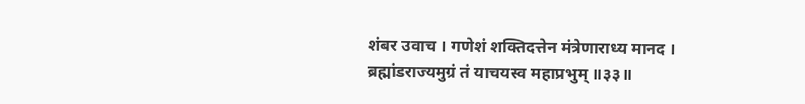शंबर उवाच । गणेशं शक्तिदत्तेन मंत्रेणाराध्य मानद । ब्रह्मांडराज्यमुग्रं तं याचयस्व महाप्रभुम् ॥३३॥